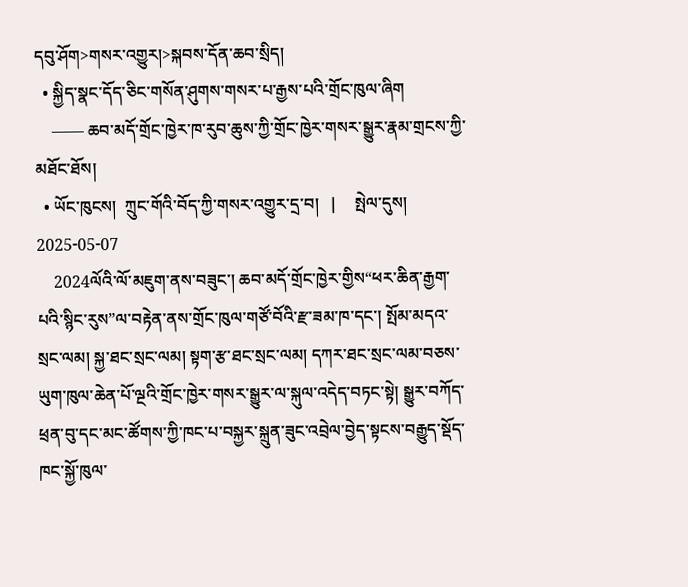དབུ་ཤོག>གསར་འགྱུར།>སྐབས་དོན་ཆབ་སྲིད།
  • སྐྱིད་སྣང་དོད་ཅིང་གསོན་ཤུགས་གསར་པ་རྒྱས་པའི་གྲོང་ཁུལ་ཞིག
    —— ཆབ་མདོ་གྲོང་ཁྱེར་ཁ་རུབ་ཆུས་ཀྱི་གྲོང་ཁྱེར་གསར་སྒྱུར་རྣམ་གྲངས་ཀྱི་མཐོང་ཐོས།
  • ཡོང་ཁུངས།  ཀྲུང་གོའི་བོད་ཀྱི་གསར་འགྱུར་དྲ་བ།   |     སྤེལ་དུས།  2025-05-07
    2024ལོའི་ལོ་མཇུག་ནས་བཟུང་། ཆབ་མདོ་གྲོང་ཁྱེར་གྱིས“ཕར་ཆིན་རྒྱག་པའི་སྙིང་རུས”ལ་བརྟེན་ནས་གྲོང་ཁུལ་གཙོ་བོའི་རྫ་ཟམ་ཁ་དང་། སྤོམ་མདའ་སྲང་ལམ། སྐྱ་ཐང་སྲང་ལམ། སྟག་རྩ་ཐང་སྲང་ལམ། དཀར་ཐང་སྲང་ལམ་བཅས་ཡུག་ཁུལ་ཆེན་པོ་ལྔའི་གྲོང་ཁྱེར་གསར་སྒྱུར་ལ་སྐུལ་འདེད་བཏང་སྟེ། སྒྱུར་བཀོད་ཕྲན་བུ་དང་མང་ཚོགས་ཀྱི་ཁང་པ་བསྐྱར་སྐྲུན་ཟུང་འབྲེལ་བྱེད་སྟངས་བརྒྱུད་སྡོད་ཁང་སྐྱོ་ཁུལ་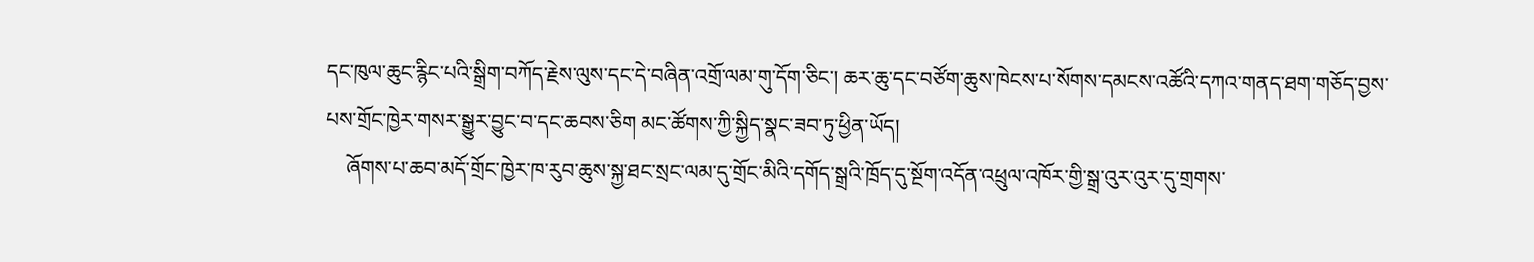དང་ཁུལ་ཆུང་རྙིང་པའི་སྒྲིག་བཀོད་རྗེས་ལུས་དང་དེ་བཞིན་འགྲོ་ལམ་གུ་དོག་ཅིང་། ཆར་ཆུ་དང་བཙོག་ཆུས་ཁེངས་པ་སོགས་དམངས་འཚོའི་དཀའ་གནད་ཐག་གཅོད་བྱས་པས་གྲོང་ཁྱེར་གསར་སྒྱུར་བྱུང་བ་དང་ཆབས་ཅིག མང་ཚོགས་ཀྱི་སྐྱིད་སྣང་ཟབ་ཏུ་ཕྱིན་ཡོད།
    ཞོགས་པ་ཆབ་མདོ་གྲོང་ཁྱེར་ཁ་རུབ་ཆུས་སྐྱ་ཐང་སྲང་ལམ་དུ་གྲོང་མིའི་དགོད་སྒྲའི་ཁྲོད་དུ་སྔོག་འདོན་འཕྲུལ་འཁོར་གྱི་སྒྲ་འུར་འུར་དུ་གྲགས་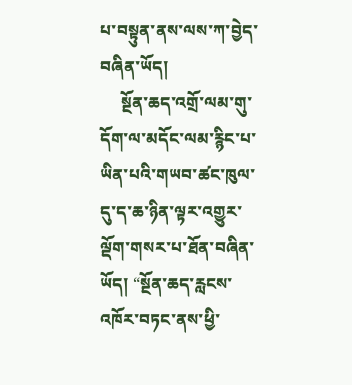པ་བསྟུན་ནས་ལས་ཀ་བྱེད་བཞིན་ཡོད།
     སྔོན་ཆད་འགྲོ་ལམ་གུ་དོག་ལ་མདོང་ལམ་རྙིང་པ་ཡིན་པའི་གཡབ་ཚང་ཁུལ་དུ་ད་ཆ་ཉིན་ལྟར་འགྱུར་ལྡོག་གསར་པ་ཐོན་བཞིན་ཡོད། “སྔོན་ཆད་རླངས་འཁོར་བཏང་ནས་ཕྱི་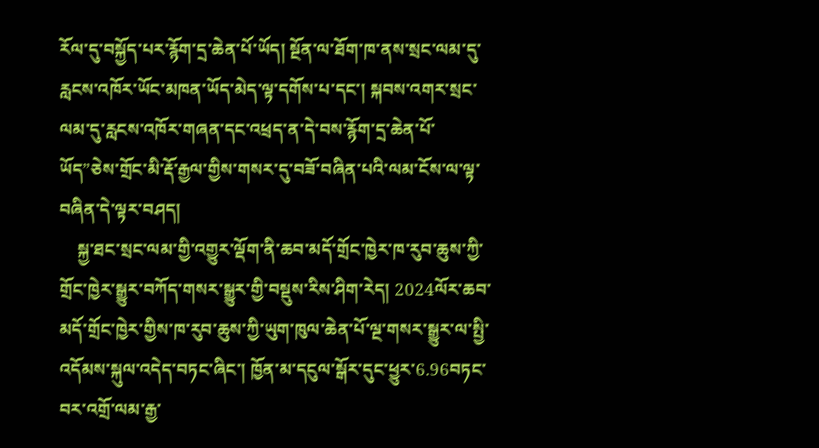རོལ་དུ་བསྐྱོད་པར་རྙོག་དྲ་ཆེན་པོ་ཡོད། སྔོན་ལ་ཐོག་ཁ་ནས་སྲང་ལམ་དུ་རླངས་འཁོར་ཡོང་མཁན་ཡོད་མེད་ལྟ་དགོས་པ་དང་། སྐབས་འགར་སྲང་ལམ་དུ་རླངས་འཁོར་གཞན་དང་འཕྲད་ན་དེ་བས་རྙོག་དྲ་ཆེན་པོ་ཡོད”ཅེས་གྲོང་མི་རྡོ་རྒྱལ་གྱིས་གསར་དུ་བཟོ་བཞིན་པའི་ལམ་ངོས་ལ་ལྟ་བཞིན་དེ་ལྟར་བཤད།
    སྐྱ་ཐང་སྲང་ལམ་གྱི་འགྱུར་ལྡོག་ནི་ཆབ་མདོ་གྲོང་ཁྱེར་ཁ་རུབ་ཆུས་ཀྱི་གྲོང་ཁྱེར་སྒྱུར་བཀོད་གསར་སྒྱུར་གྱི་བསྡུས་རིས་ཤིག་རེད། 2024ལོར་ཆབ་མདོ་གྲོང་ཁྱེར་གྱིས་ཁ་རུབ་ཆུས་ཀྱི་ཡུག་ཁུལ་ཆེན་པོ་ལྔ་གསར་སྒྱུར་ལ་སྤྱི་འདོམས་སྐུལ་འདེད་བཏང་ཞིང་། ཁྱོན་མ་དངུལ་སྒོར་དུང་ཕྱུར་6.96བཏང་བར་འགྲོ་ལམ་རྒྱ་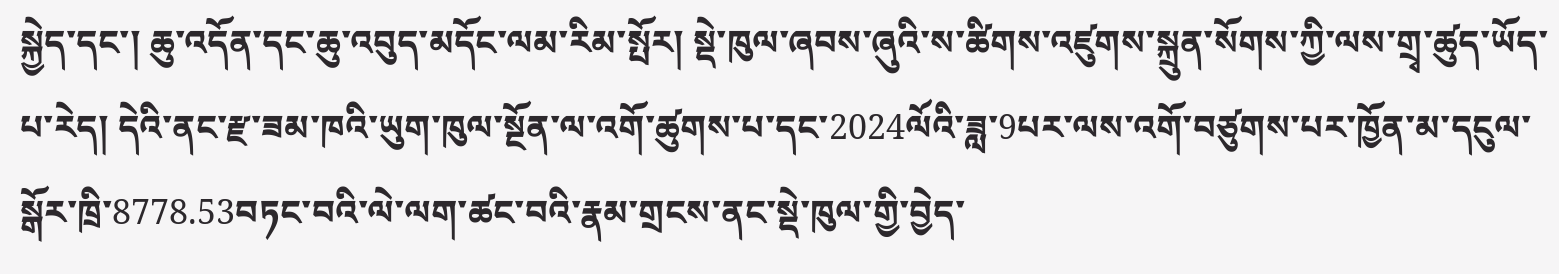སྐྱེད་དང་། ཆུ་འདོན་དང་ཆུ་འབུད་མདོང་ལམ་རིམ་སྤོར། སྡེ་ཁུལ་ཞབས་ཞུའི་ས་ཚིགས་འཛུགས་སྐྲུན་སོགས་ཀྱི་ལས་གྲྭ་ཚུད་ཡོད་པ་རེད། དེའི་ནང་རྫ་ཟམ་ཁའི་ཡུག་ཁུལ་སྔོན་ལ་འགོ་ཚུགས་པ་དང་2024ལོའི་ཟླ་9པར་ལས་འགོ་བཙུགས་པར་ཁྱོན་མ་དངུལ་སྒོར་ཁྲི་8778.53བཏང་བའི་ལེ་ལག་ཚང་བའི་རྣམ་གྲངས་ནང་སྡེ་ཁུལ་གྱི་བྱེད་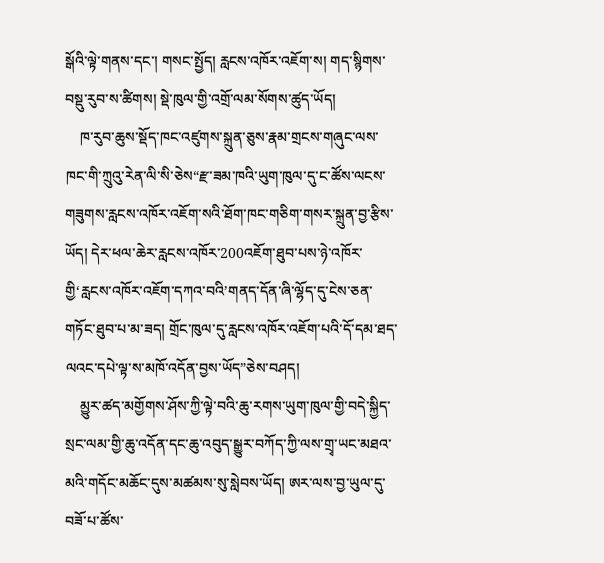སྒོའི་ལྟེ་གནས་དང་། གསང་སྤྱོད། རླངས་འཁོར་འཇོག་ས། གད་སྙིགས་བསྡུ་རུབ་ས་ཚིགས། སྡེ་ཁུལ་གྱི་འགྲོ་ལམ་སོགས་ཚུད་ཡོད།
    ཁ་རུབ་ཆུས་སྡོད་ཁང་འཛུགས་སྐྲུན་ཅུས་རྣམ་གྲངས་གཞུང་ལས་ཁང་གི་ཀྲུའུ་རེན་ལི་སི་ཅེས“རྫ་ཟམ་ཁའི་ཡུག་ཁུལ་དུ་ང་ཚོས་ལངས་གཟུགས་རླངས་འཁོར་འཇོག་སའི་ཐོག་ཁང་གཅིག་གསར་སྐྲུན་བྱ་རྩིས་ཡོད། དེར་ཕལ་ཆེར་རླངས་འཁོར་200འཇོག་ཐུབ་པས་ཉེ་འཁོར་གྱི‘རླངས་འཁོར་འཇོག་དཀའ་བའི’གནད་དོན་ཞི་ལྷོད་དུ་ངེས་ཅན་གཏོང་ཐུབ་པ་མ་ཟད། གྲོང་ཁུལ་དུ་རླངས་འཁོར་འཇོག་པའི་དོ་དམ་ཐད་ལའང་དཔེ་ལྟ་ས་མཁོ་འདོན་བྱས་ཡོད”ཅེས་བཤད།
    མྱུར་ཚད་མགྱོགས་ཤོས་ཀྱི་ལྟེ་བའི་ཆུ་རགས་ཡུག་ཁུལ་གྱི་བདེ་སྐྱིད་སྲང་ལམ་གྱི་ཆུ་འདོན་དང་ཆུ་འབུད་སྒྱུར་བཀོད་ཀྱི་ལས་གྲྭ་ཡང་མཐའ་མའི་གདོང་མཆོང་དུས་མཚམས་སུ་སླེབས་ཡོད། ཨར་ལས་བྱ་ཡུལ་དུ་བཟོ་པ་ཚོས་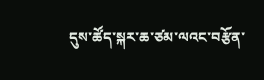དུས་ཚོད་སྐར་ཆ་ཙམ་ལའང་བརྩོན་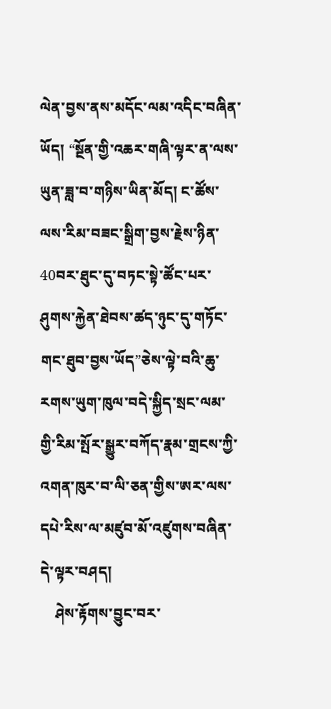ལེན་བྱས་ནས་མདོང་ལམ་འདིང་བཞིན་ཡོད། “སྔོན་གྱི་འཆར་གཞི་ལྟར་ན་ལས་ཡུན་ཟླ་བ་གཉིས་ཡིན་མོད། ང་ཚོས་ལས་རིམ་བཟང་སྒྲིག་བྱས་རྗེས་ཉིན་40བར་ཐུང་དུ་བཏང་སྟེ་ཚོང་པར་ཤུགས་རྐྱེན་ཐེབས་ཚད་ཉུང་དུ་གཏོང་གང་ཐུབ་བྱས་ཡོད”ཅེས་ལྟེ་བའི་ཆུ་རགས་ཡུག་ཁུལ་བདེ་སྐྱིད་སྲང་ལམ་གྱི་རིམ་སྤོར་སྒྱུར་བཀོད་རྣམ་གྲངས་ཀྱི་འགན་ཁུར་བ་ལི་ཅན་གྱིས་ཨར་ལས་དཔེ་རིས་ལ་མཛུབ་མོ་འཛུགས་བཞིན་དེ་ལྟར་བཤད།
    ཤེས་རྟོགས་བྱུང་བར་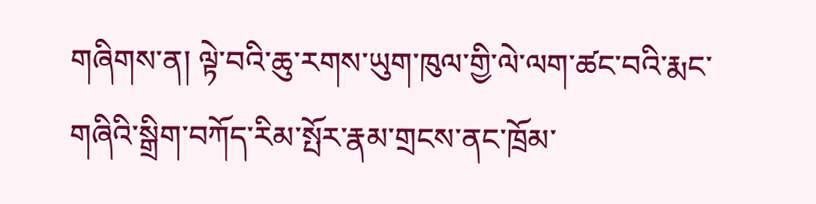གཞིགས་ན། ལྟེ་བའི་ཆུ་རགས་ཡུག་ཁུལ་གྱི་ལེ་ལག་ཚང་བའི་རྨང་གཞིའི་སྒྲིག་བཀོད་རིམ་སྤོར་རྣམ་གྲངས་ནང་ཁྲོམ་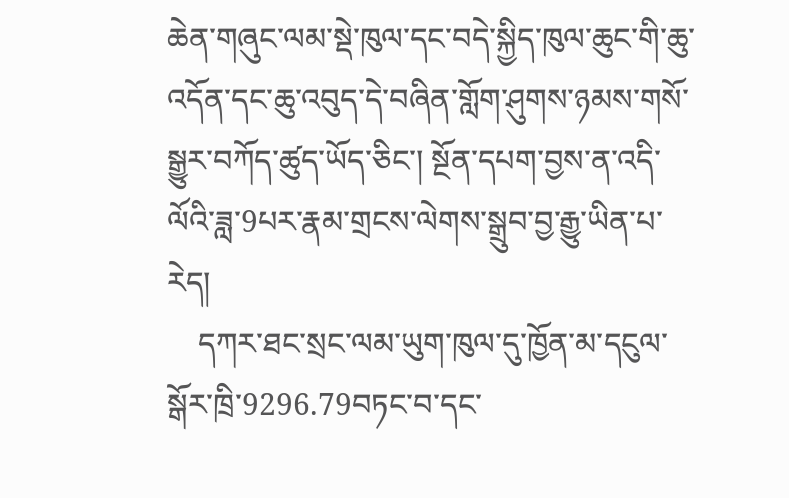ཆེན་གཞུང་ལམ་སྡེ་ཁུལ་དང་བདེ་སྐྱིད་ཁུལ་ཆུང་གི་ཆུ་འདོན་དང་ཆུ་འབུད་དེ་བཞིན་གློག་ཤུགས་ཉམས་གསོ་སྒྱུར་བཀོད་ཚུད་ཡོད་ཅིང་། སྔོན་དཔག་བྱས་ན་འདི་ལོའི་ཟླ་9པར་རྣམ་གྲངས་ལེགས་སྒྲུབ་བྱ་རྒྱུ་ཡིན་པ་རེད།
    དཀར་ཐང་སྲང་ལམ་ཡུག་ཁུལ་དུ་ཁྱོན་མ་དངུལ་སྒོར་ཁྲི་9296.79བཏང་བ་དང་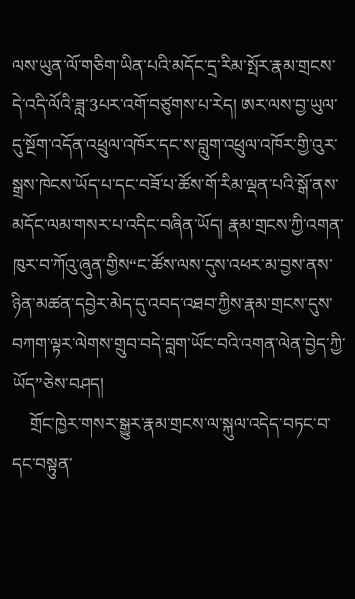ལས་ཡུན་ལོ་གཅིག་ཡིན་པའི་མདོང་དྲ་རིམ་སྤོར་རྣམ་གྲངས་དེ་འདི་ལོའི་ཟླ་3པར་འགོ་བཙུགས་པ་རེད། ཨར་ལས་བྱ་ཡུལ་དུ་སྔོག་འདོན་འཕྲུལ་འཁོར་དང་ས་བླུག་འཕྲུལ་འཁོར་གྱི་འུར་སྒྲས་ཁེངས་ཡོད་པ་དང་བཟོ་པ་ཚོས་གོ་རིམ་ལྡན་པའི་སྒོ་ནས་མདོང་ལམ་གསར་པ་འདིང་བཞིན་ཡོད། རྣམ་གྲངས་ཀྱི་འགན་ཁུར་བ་ཀོའུ་ཞུན་གྱིས“ང་ཚོས་ལས་དུས་འཕར་མ་བྱས་ནས་ཉིན་མཚན་དབྱེར་མེད་དུ་འབད་འཐབ་ཀྱིས་རྣམ་གྲངས་དུས་བཀག་ལྟར་ལེགས་གྲུབ་བདེ་བླག་ཡོང་བའི་འགན་ལེན་བྱེད་ཀྱི་ཡོད”ཅེས་བཤད།
    གྲོང་ཁྱེར་གསར་སྒྱུར་རྣམ་གྲངས་ལ་སྐུལ་འདེད་བཏང་བ་དང་བསྟུན་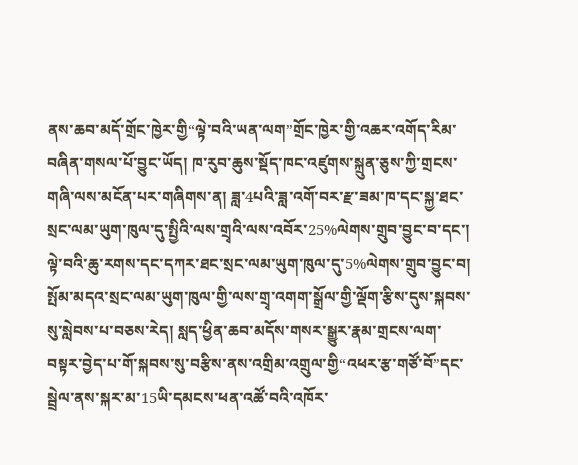ནས་ཆབ་མདོ་གྲོང་ཁྱེར་གྱི“ལྟེ་བའི་ཡན་ལག”གྲོང་ཁྱེར་གྱི་འཆར་འགོད་རིམ་བཞིན་གསལ་པོ་བྱུང་ཡོད། ཁ་རུབ་ཆུས་སྡོད་ཁང་འཛུགས་སྐྲུན་ཅུས་ཀྱི་གྲངས་གཞི་ལས་མངོན་པར་གཞིགས་ན། ཟླ་4པའི་ཟླ་འགོ་བར་རྫ་ཟམ་ཁ་དང་སྐྱ་ཐང་སྲང་ལམ་ཡུག་ཁུལ་དུ་སྤྱིའི་ལས་གྲྭའི་ལས་འབོར་25%ལེགས་གྲུབ་བྱུང་བ་དང་། ལྟེ་བའི་ཆུ་རགས་དང་དཀར་ཐང་སྲང་ལམ་ཡུག་ཁུལ་དུ་5%ལེགས་གྲུབ་བྱུང་བ། སྤོམ་མདའ་སྲང་ལམ་ཡུག་ཁུལ་གྱི་ལས་གྲྭ་འགག་སྒྲོལ་གྱི་ལྡོག་རྩིས་དུས་སྐབས་སུ་སླེབས་པ་བཅས་རེད། སླད་ཕྱིན་ཆབ་མདོས་གསར་སྒྱུར་རྣམ་གྲངས་ལག་བསྟར་བྱེད་པ་གོ་སྐབས་སུ་བརྩིས་ནས་འགྲིམ་འགྲུལ་གྱི“འཕར་རྩ་གཙོ་བོ”དང་སྦྲེལ་ནས་སྐར་མ་15ཡི་དམངས་ཕན་འཚོ་བའི་འཁོར་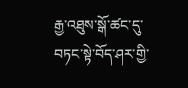རྒྱ་འཐུས་སྒོ་ཚང་དུ་བཏང་སྟེ་བོད་ཤར་གྱི་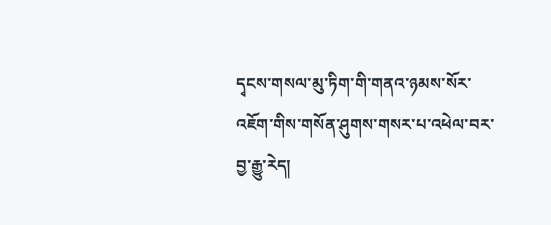དྭངས་གསལ་མུ་ཏིག་གི་གནའ་ཉམས་སོར་འཇོག་གིས་གསོན་ཤུགས་གསར་པ་འཕེལ་བར་བྱ་རྒྱུ་རེད།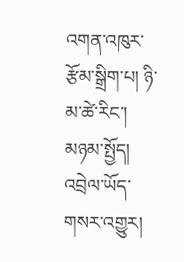འགན་འཁུར་རྩོམ་སྒྲིག་པ། ཉི་མ་ཚེ་རིང་།
མཉམ་སྤྱོད།
འབྲེལ་ཡོད་གསར་འགྱུར།